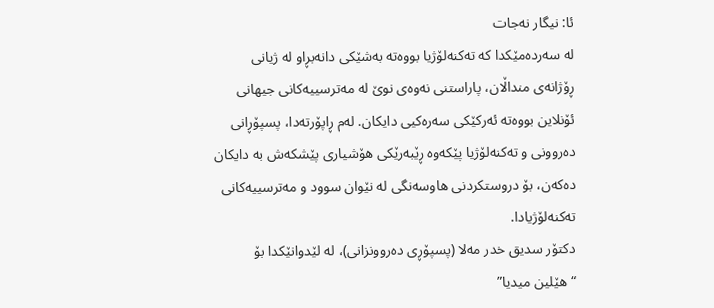ئا: نیگار نەجات
لە سەردەمێکدا کە تەکنەلۆژیا بووەتە بەشێکی دانەبڕاو لە ژیانی ڕۆژانەی منداڵان، پاراستنی نەوەی نوێ لە مەترسییەکانی جیهانی ئۆنلاین بووەتە ئەرکێکی سەرەکیی دایکان. لەم ڕاپۆرتەدا، پسپۆڕانی دەروونی و تەکنەلۆژیا پێکەوە ڕێبەرێکی هۆشیاری پێشکەش بە دایکان دەکەن، بۆ دروستکردنی هاوسەنگی لە نێوان سوود و مەترسییەکانی تەکنەلۆژیادا.
دکتۆر سدیق خدر مەلا (پسپۆڕی دەروونزانی)، لە لێدوانێکدا بۆ “هێلین میدیا”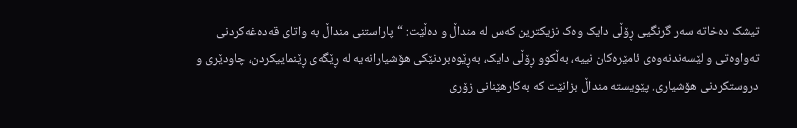تیشک دەخاتە سەر گرنگیی ڕۆڵی دایک وەک نزیکترین کەس لە منداڵ و دەڵێت: “پاراستنی منداڵ بە واتای قەدەغەکردنی تەواوەتی و لێسەندنەوەی ئامێرەکان نییە، بەڵکوو ڕۆڵی دایک، بەڕێوەبردنێکی هۆشیارانەیە لە ڕێگەی ڕێنماییکردن، چاودێری و دروستکردنی هۆشیاری. پێویستە منداڵ بزانێت کە بەکارهێنانی زۆری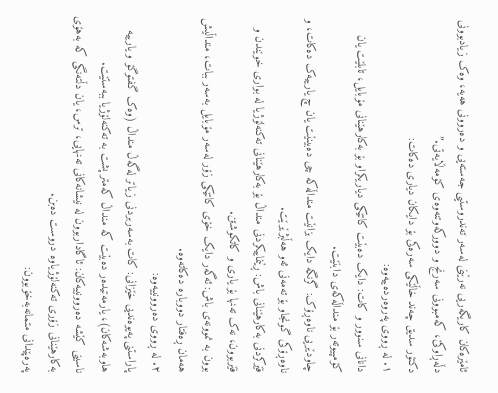ئامێرەکان کاریگەریی نەرێنی لەسەر تەندروستیی جەستەیی و دەروونی هەیە، وەک زیادبوونی دڵەڕاوکێ، کەمبوونی سەرنج و دوورکەوتنەوەی کۆمەڵایەتی.”
دکتۆر سدیق چەند خاڵێکی سەرەکی بۆ دایکان دیاری دەکات:
١. لە ڕووی پەروەردەییەوە:
دانانی سنوور و کات: دایک دەبێت کاتێکی دیاریکراو بۆ بەکارهێنانی مۆبایل، تابلێت یان کۆمپیوتەر بۆ منداڵەکەی دابنێت.
چاودێریی ناوەڕۆک: گرنگە دایک بزانێت منداڵەکە چی دەبینێت یان چ یارییەک دەکات، و ناوەڕۆکی گونجاو بۆ تەمەنی ئەو هەڵبژێرێت.
فێرکردنی بەکارهێنانی باش: ڕێنماییکردنی منداڵ بۆ بەکارهێنانی تەکنەلۆژیا لە بواری خوێندن و فێربوون، نەک تەنها بۆ یاری و کاتکوشتن.
بوون بە نموونەی باش: ئەگەر دایک خۆی کاتێکی زۆر لەسەر مۆبایل بەسەر ببات، منداڵیش هەمان ڕەفتار دووبارە دەکاتەوە.
٢. لە ڕووی دەروونییەوە:
پاراستنی پەیوەندیی خێزانی: کات بەسەربردنی زیاتر لەگەڵ منداڵ (وەک گفتوگۆ و یارییە هاوبەشەکان)، یارمەتیدەر دەبێت کە منداڵ کەمتر پشت بە تەکنەلۆژیا ببەستێت.
ناسینی کێشە دەروونییەکان: ئاگاداربوون لە نیشانەکانی تەنهایی، ترس، یان دڵتەنگی کە بەهۆی بەکارهێنانی زۆری تەکنەلۆژیاوە دروست دەبن.
پەرەپێدانی متمانەبەخۆبوون: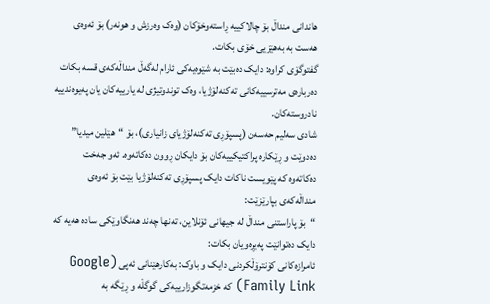هاندانی منداڵ بۆ چالاکییە ڕاستەوخۆکان (وەک وەرزش و هونەر) بۆ ئەوەی هەست بە بەهێزیی خۆی بکات.
گفتوگۆی کراوە: دایک دەبێت بە شێوەیەکی ئارام لەگەڵ منداڵەکەی قسە بکات دەربارەی مەترسییەکانی تەکنەلۆژیا، وەک توندوتیژی لە یارییەکان یان پەیوەندییە نادروستەکان.
شادی سەلیم حەسەن (پسپۆڕی تەکنەلۆژیای زانیاری)، بۆ “هێلین میدیا” دەدوێت و ڕێکارە پراکتیکییەکان بۆ دایکان ڕوون دەکاتەوە. ئەو جەخت دەکاتەوە کە پێویست ناکات دایک پسپۆڕی تەکنەلۆژیا بێت بۆ ئەوەی منداڵەکەی بپارێزێت:
“بۆ پاراستنی منداڵ لە جیهانی ئۆنلاین، تەنها چەند هەنگاوێکی سادە هەیە کە دایک دەتوانێت پەیڕەویان بکات:
ئامرازەکانی کۆنترۆڵکردنی دایک و باوک: بەکارهێنانی ئەپی (Google Family Link) کە خزمەتگوزارییەکی گوگڵە و ڕێگە بە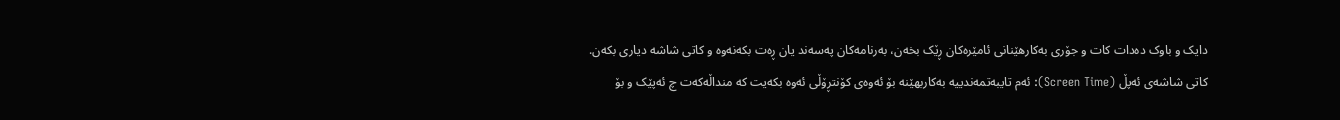دایک و باوک دەدات کات و جۆری بەکارهێنانی ئامێرەکان ڕێک بخەن، بەرنامەکان پەسەند یان ڕەت بکەنەوە و کاتی شاشە دیاری بکەن.
کاتی شاشەی ئەپڵ (Screen Time): ئەم تایبەتمەندییە بەکاربهێنە بۆ ئەوەی کۆنتڕۆڵی ئەوە بکەیت کە منداڵەکەت چ ئەپێک و بۆ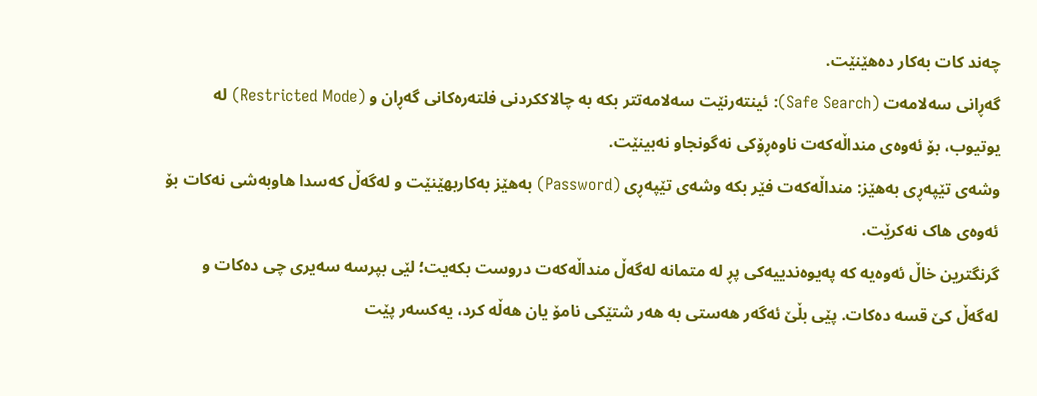چەند کات بەکار دەهێنێت.
گەڕانی سەلامەت (Safe Search): ئینتەرنێت سەلامەتتر بکە بە چالاککردنی فلتەرەکانی گەڕان و (Restricted Mode) لە یوتیوب، بۆ ئەوەی منداڵەکەت ناوەڕۆکی نەگونجاو نەبینێت.
وشەی تێپەڕی بەهێز: منداڵەکەت فێر بکە وشەی تێپەڕی (Password) بەهێز بەکاربهێنێت و لەگەڵ کەسدا هاوبەشی نەکات بۆ ئەوەی هاک نەکرێت.
گرنگترین خاڵ ئەوەیە کە پەیوەندییەکی پڕ لە متمانە لەگەڵ منداڵەکەت دروست بکەیت؛ لێی بپرسە سەیری چی دەکات و لەگەڵ کێ قسە دەکات. پێی بڵێ ئەگەر هەستی بە هەر شتێکی نامۆ یان هەڵە کرد، یەکسەر پێت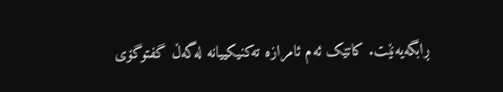ڕابگەیەنێت. کاتێک ئەم ئامرازە تەکنیکییانە لەگەڵ گفتوگۆی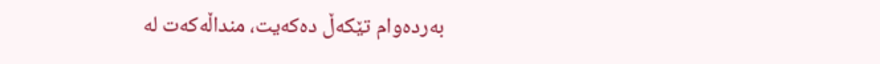بەردەوام تێکەڵ دەکەیت، منداڵەکەت لە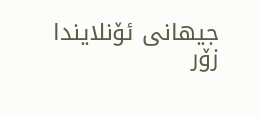جیهانی ئۆنلایندا زۆر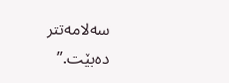سەلامەتتر دەبێت.”